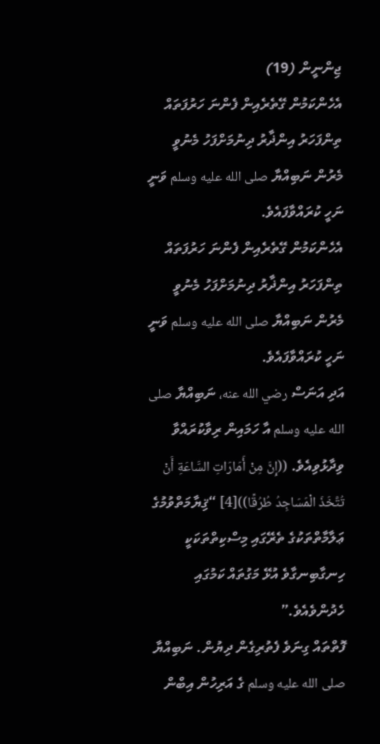ޖިންނީން (19)
އެހެންކަމުން ގޭތެރެއިން ފެންނަ ހަރުފަތައް ތިންފަހަރު އިންޛާރު ދިނުމަށްފަހު މެނުވީ މެރުން ނަބިއްޔާ صلى الله عليه وسلم ވަނީ ނަހީ ކުރައްވާފައެވެ.
އެހެންކަމުން ގޭތެރެއިން ފެންނަ ހަރުފަތައް ތިންފަހަރު އިންޛާރު ދިނުމަށްފަހު މެނުވީ މެރުން ނަބިއްޔާ صلى الله عليه وسلم ވަނީ ނަހީ ކުރައްވާފައެވެ.
އަދި އަނަސް رضي الله عنه، ނަބިއްޔާ صلى الله عليه وسلم އާ ހަމައިން ރިވާކުރައްވާ ވިދާޅުވިއެވެ. ((إِنَّ مِنْ أَمَارَاتِ السَّاعَةِ أَنْ تُتَّخَذَ الْمَسَاجِدُ طُرُقًا))[4] “ޤިޔާމަތްވުމުގެ ޢަލާމާތްތަކުގެ ތެރޭގައި މިސްކިތްތަކަކީ ހިނގާބިނގާވެ އުޅޭ މަގުތައް ކަމުގައި ހެދުންވެއެވެ.”
ފޮތްތައް ގިނަވެ ފެތުރިގެން ދިޔުން. ނަބިއްޔާ صلى الله عليه وسلم ގެ އަރިހުން އިބްން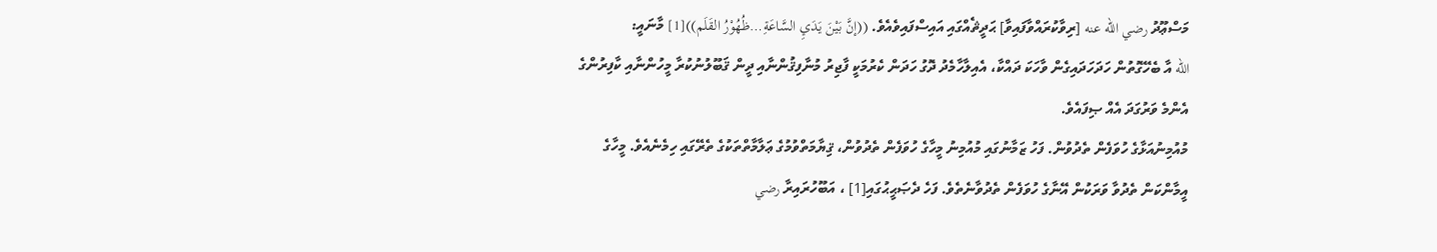މަސްޢޫދު رضي الله عنه [ރިވާކުރައްވާފައިވާ] ޙަދީޘެއްގައި އައިސްފައިވެއެވެ. ((إنَّ بَيْنَ يَدَيِ السَّاعَةِ…ظُهُوْرُ القَلَم))[1] މާނައީ:
الله އާ ބެހޭގޮތުން ހަދަހަދައިގެން ވާހަކަ ދައްކާ، އެއިލާހާމެދު ދޮގު ހަދަން ކެރުމަކީ ފާޖިރު މުނާފިޤުންނާއި ދީން ޤަބޫލުނުކުރާ މީހުންނާއި ކާފިރުންގެ އެންމެ ވަރުގަދަ އެއް ޞިފައެވެ.
މުއުމިނުއަޅާގެ ހުވަފެން ތެދުވުން. ފަހު ޒަމާނުގައި މުއުމިނު މީހާގެ ހުވަފެން ތެދުވުން، ޤިޔާމަތްވުމުގެ ޢަލާމާތްތަކުގެ ތެރޭގައި ހިމެނެއެވެ. މީހާގެ އީމާންކަން ތެދުވާ ވަރަކުން އޭނާގެ ހުވަފެން ތެދުވާނެތެވެ. ފަހެ ދެޞަޙީޙުގައި[1] ، އަބޫހުރައިރާ رضي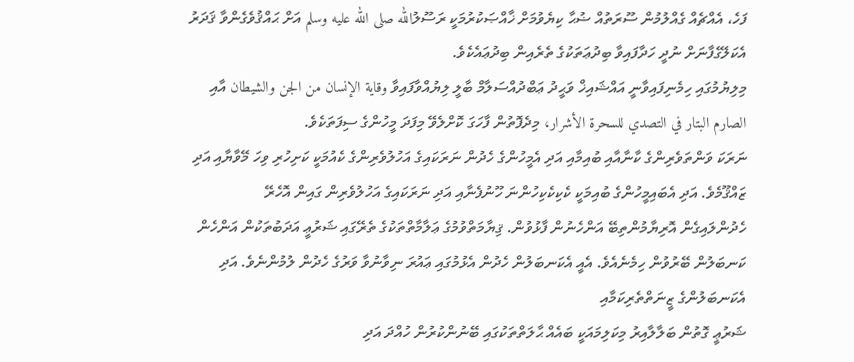ފަހެ، އެއްޗެއް ގެއްލުމުން ސޫރަތުއް ޟުޙާ ކިޔެވުމަށް ޚާއްޞަކުރުމަކީ ރަސޫލުالله صلى الله عليه وسلم އަށް ޙައްޤުވެގެންވާ ޤަދަރު އެކަލޭގެފާނަށް ނުދީ ހަދާފައިވާ ބިދުޢަތަކުގެ ތެރެއިން ބިދުޢައެކެވެ.
މިލިޔުމުގައި ހިމެނިފައިވާނީ އައްޝައިޚް ވަޙީދު ޢަބްދުއްސަލާމް ބާލީ ލިޔުއްވާފައިވާ وقاية الإنسان من الجن والشيطان އާއި الصارم البتار في التصدي للسحرة الأشرار، މިދެފޮތުން ފާހަގަ ކޮށްލެވޭ މިފަދަ މީހުންގެ ސިފަތަކެވެ.
ނަރަކަ ވަންތަވެރިންގެ ކާނާއާއި ބުއިމާއި އަދި އެމީހުންގެ ހެދުން ނަރަކައިގެ އަހުލުވެރިންގެ ކެއުމަކީ ކަށިހުރި ވިހަ މޭވާޔާއި އަދި ޒައްޤޫމެވެ. އަދި އެބައިމީހުންގެ ބުއިމަކީ ކެކިކެކިހުންނަ ހޫނުފެނާއި އަދި ނަރަކައިގެ އަހުލުވެރިން ގައިން އޮހެރޭ
ހެދުންލައިގެން އޮރިޔާމުންތިބޭ އަންހެނުން ފާޅުވުން. ޤިޔާމަތްވުމުގެ ޢަލާމާތްތަކުގެ ތެރޭގައި ޝަރުޢީ އަދަބުތަކުން އަންހެން ކަނބަލުން ބޭރުވުން ހިމެނެއެވެ. އެއީ އެކަނބަލުން ހެދުން އެޅުމުގައި ޢައުރަ ނިވާނުވާ ވަރުގެ ހެދުން ލުމުންނެވެ. އަދި އެކަނބަލުންގެ ޒީނަތްތެރިކަމާއި
ޝަރުޢީ ގޮތުން ބަލާލާއިރު މިކަލިމައަކީ ބައެއް ޙާލަތްތަކުގައި ބޭނުންކުރުން ހުއްދަ އަދި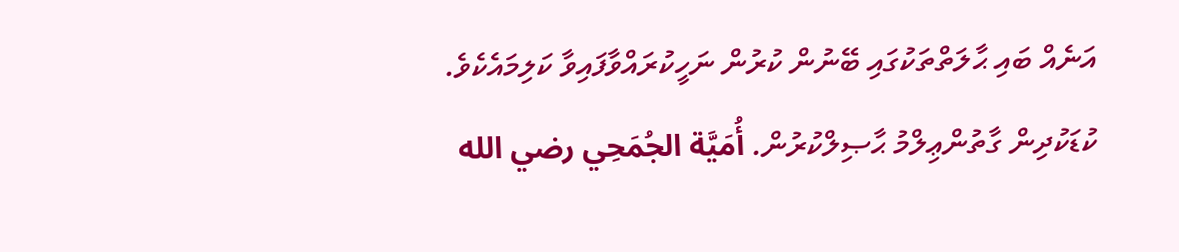އަނެއް ބައި ޙާލަތްތަކުގައި ބޭނުން ކުރުން ނަހީކުރައްވާފައިވާ ކަލިމައެކެވެ.
ކުޑަކުދިން ގާތުންޢިލްމު ޙާޞިލްކުރުން. أُمَيَّة الجُمَحِي رضي الله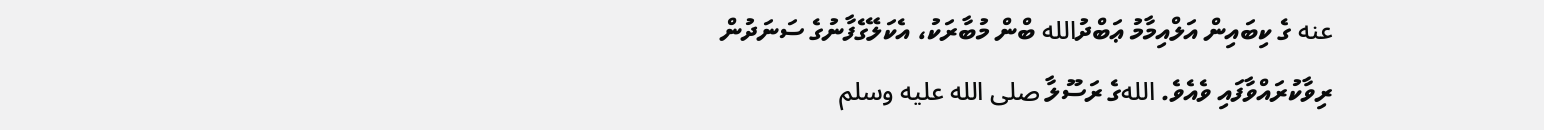عنه ގެ ކިބައިން އަލްއިމާމު ޢަބްދުالله ބްން މުބާރަކު، އެކަލޭގެފާނުގެ ސަނަދުން ރިވާކުރައްވާފައި ވެއެވެ. اللهގެ ރަސޫލާ صلى الله عليه وسلم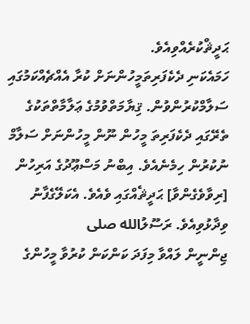ޙަދީޘްކުރެއްވިއެވެ.
ހަމައެކަނި ދެކެފަރިތަމީހުންނަށް ކުރާ އެއްޗެއްކަމުގައި ސަލާމްކުރުންވުން. ޤިޔާމަތްވުމުގެ ޢަލާމާތްތަކުގެ ތެރޭގައި ދެކެފަރިތަ މީހުން ނޫން މީހުންނަށް ސަލާމް ނުކުރުން ހިމެނެއެވެ. އިބްނު މަސްޢޫދުގެ އަރިހުން [ރިވާވެގެންވާ] ޙަދީޘެއްގައި ވެއެވެ. އެކަލޭގެފާނު ވިދާޅުވިއެވެ. ރަސޫލުالله صلى
ޖިންނީން ލައްވާ މިފަދަ ކަންކަން ކުރުވާ މީހުންގެ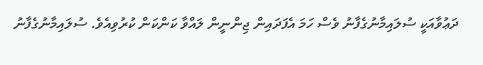ދަޢުވާއަކީ ސުލައިމާނުގެފާނު ވެސް ހަމަ އެފަދައިން ޖިންނީން ލައްވާ ކަންކަން ކުރުވިއެވެ. ސުލައިމާނުގެފާނު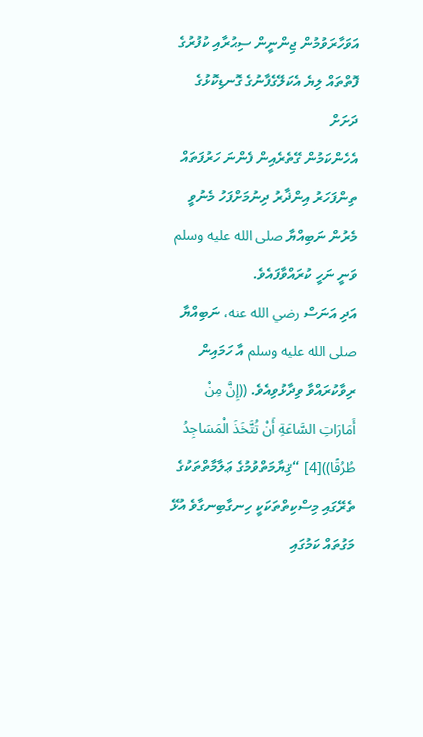އަވަހާރަވުމުން ޖިންނީން ސިޙުރާއި ކުފުރުގެ ފޮތްތައް ލިޔެ އެކަލޭގެފާނުގެ ގޮނޑިކޮޅުގެ ދަށަށް
އެހެންކަމުން ގޭތެރެއިން ފެންނަ ހަރުފަތައް ތިންފަހަރު އިންޛާރު ދިނުމަށްފަހު މެނުވީ މެރުން ނަބިއްޔާ صلى الله عليه وسلم ވަނީ ނަހީ ކުރައްވާފައެވެ.
އަދި އަނަސް رضي الله عنه، ނަބިއްޔާ صلى الله عليه وسلم އާ ހަމައިން ރިވާކުރައްވާ ވިދާޅުވިއެވެ. ((إِنَّ مِنْ أَمَارَاتِ السَّاعَةِ أَنْ تُتَّخَذَ الْمَسَاجِدُ طُرُقًا))[4] “ޤިޔާމަތްވުމުގެ ޢަލާމާތްތަކުގެ ތެރޭގައި މިސްކިތްތަކަކީ ހިނގާބިނގާވެ އުޅޭ މަގުތައް ކަމުގައި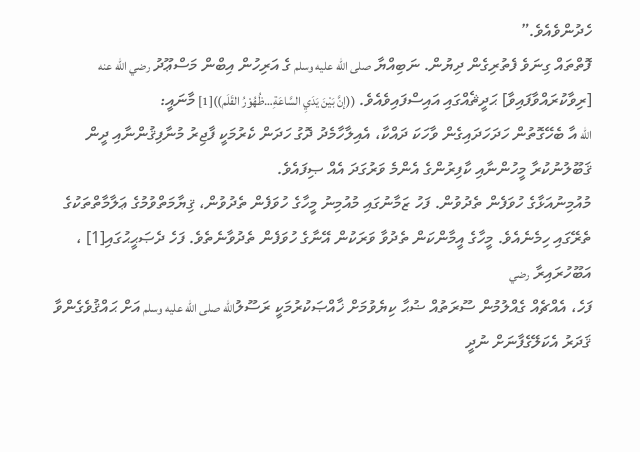ހެދުންވެއެވެ.”
ފޮތްތައް ގިނަވެ ފެތުރިގެން ދިޔުން. ނަބިއްޔާ صلى الله عليه وسلم ގެ އަރިހުން އިބްން މަސްޢޫދު رضي الله عنه [ރިވާކުރައްވާފައިވާ] ޙަދީޘެއްގައި އައިސްފައިވެއެވެ. ((إنَّ بَيْنَ يَدَيِ السَّاعَةِ…ظُهُوْرُ القَلَم))[1] މާނައީ:
الله އާ ބެހޭގޮތުން ހަދަހަދައިގެން ވާހަކަ ދައްކާ، އެއިލާހާމެދު ދޮގު ހަދަން ކެރުމަކީ ފާޖިރު މުނާފިޤުންނާއި ދީން ޤަބޫލުނުކުރާ މީހުންނާއި ކާފިރުންގެ އެންމެ ވަރުގަދަ އެއް ޞިފައެވެ.
މުއުމިނުއަޅާގެ ހުވަފެން ތެދުވުން. ފަހު ޒަމާނުގައި މުއުމިނު މީހާގެ ހުވަފެން ތެދުވުން، ޤިޔާމަތްވުމުގެ ޢަލާމާތްތަކުގެ ތެރޭގައި ހިމެނެއެވެ. މީހާގެ އީމާންކަން ތެދުވާ ވަރަކުން އޭނާގެ ހުވަފެން ތެދުވާނެތެވެ. ފަހެ ދެޞަޙީޙުގައި[1] ، އަބޫހުރައިރާ رضي
ފަހެ، އެއްޗެއް ގެއްލުމުން ސޫރަތުއް ޟުޙާ ކިޔެވުމަށް ޚާއްޞަކުރުމަކީ ރަސޫލުالله صلى الله عليه وسلم އަށް ޙައްޤުވެގެންވާ ޤަދަރު އެކަލޭގެފާނަށް ނުދީ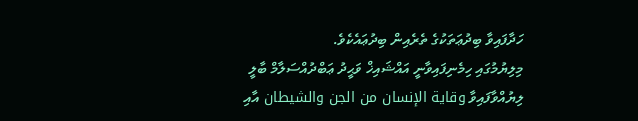ހަދާފައިވާ ބިދުޢަތަކުގެ ތެރެއިން ބިދުޢައެކެވެ.
މިލިޔުމުގައި ހިމެނިފައިވާނީ އައްޝައިޚް ވަޙީދު ޢަބްދުއްސަލާމް ބާލީ ލިޔުއްވާފައިވާ وقاية الإنسان من الجن والشيطان އާއި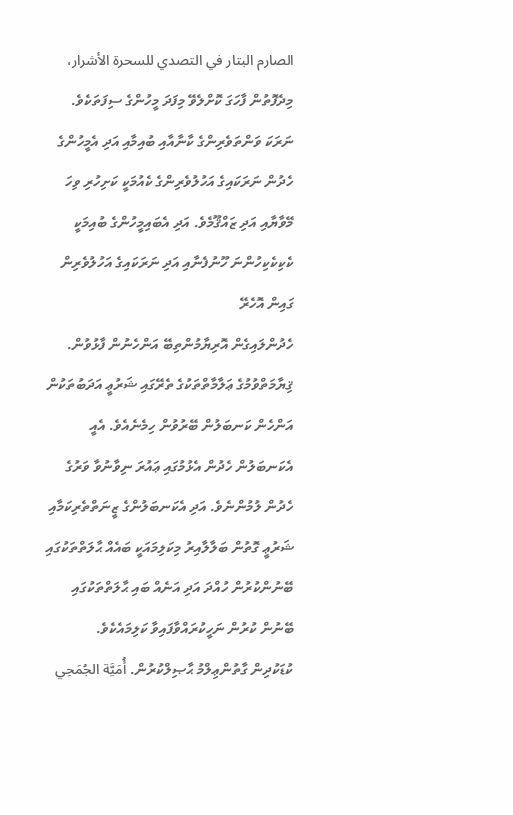الصارم البتار في التصدي للسحرة الأشرار، މިދެފޮތުން ފާހަގަ ކޮށްލެވޭ މިފަދަ މީހުންގެ ސިފަތަކެވެ.
ނަރަކަ ވަންތަވެރިންގެ ކާނާއާއި ބުއިމާއި އަދި އެމީހުންގެ ހެދުން ނަރަކައިގެ އަހުލުވެރިންގެ ކެއުމަކީ ކަށިހުރި ވިހަ މޭވާޔާއި އަދި ޒައްޤޫމެވެ. އަދި އެބައިމީހުންގެ ބުއިމަކީ ކެކިކެކިހުންނަ ހޫނުފެނާއި އަދި ނަރަކައިގެ އަހުލުވެރިން ގައިން އޮހެރޭ
ހެދުންލައިގެން އޮރިޔާމުންތިބޭ އަންހެނުން ފާޅުވުން. ޤިޔާމަތްވުމުގެ ޢަލާމާތްތަކުގެ ތެރޭގައި ޝަރުޢީ އަދަބުތަކުން އަންހެން ކަނބަލުން ބޭރުވުން ހިމެނެއެވެ. އެއީ އެކަނބަލުން ހެދުން އެޅުމުގައި ޢައުރަ ނިވާނުވާ ވަރުގެ ހެދުން ލުމުންނެވެ. އަދި އެކަނބަލުންގެ ޒީނަތްތެރިކަމާއި
ޝަރުޢީ ގޮތުން ބަލާލާއިރު މިކަލިމައަކީ ބައެއް ޙާލަތްތަކުގައި ބޭނުންކުރުން ހުއްދަ އަދި އަނެއް ބައި ޙާލަތްތަކުގައި ބޭނުން ކުރުން ނަހީކުރައްވާފައިވާ ކަލިމައެކެވެ.
ކުޑަކުދިން ގާތުންޢިލްމު ޙާޞިލްކުރުން. أُمَيَّة الجُمَحِي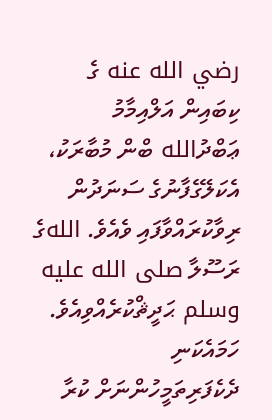رضي الله عنه ގެ ކިބައިން އަލްއިމާމު ޢަބްދުالله ބްން މުބާރަކު، އެކަލޭގެފާނުގެ ސަނަދުން ރިވާކުރައްވާފައި ވެއެވެ. اللهގެ ރަސޫލާ صلى الله عليه وسلم ޙަދީޘްކުރެއްވިއެވެ.
ހަމައެކަނި ދެކެފަރިތަމީހުންނަށް ކުރާ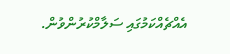އެއްޗެއްކަމުގައި ސަލާމްކުރުންވުން.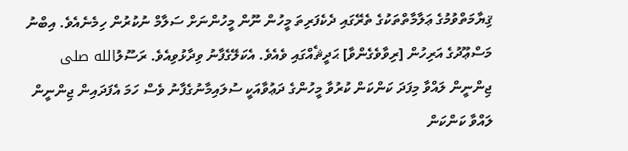ޤިޔާމަތްވުމުގެ ޢަލާމާތްތަކުގެ ތެރޭގައި ދެކެފަރިތަ މީހުން ނޫން މީހުންނަށް ސަލާމް ނުކުރުން ހިމެނެއެވެ. އިބްނު މަސްޢޫދުގެ އަރިހުން [ރިވާވެގެންވާ] ޙަދީޘެއްގައި ވެއެވެ. އެކަލޭގެފާނު ވިދާޅުވިއެވެ. ރަސޫލުالله صلى
ޖިންނީން ލައްވާ މިފަދަ ކަންކަން ކުރުވާ މީހުންގެ ދަޢުވާއަކީ ސުލައިމާނުގެފާނު ވެސް ހަމަ އެފަދައިން ޖިންނީން ލައްވާ ކަންކަން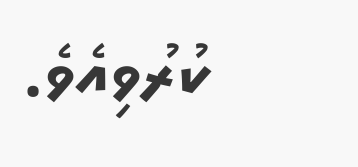ކުރުވިއެވެ.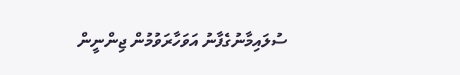ސުލައިމާނުގެފާނު އަވަހާރަވުމުން ޖިންނީން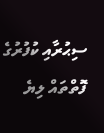ސިޙުރާއި ކުފުރުގެ ފޮތްތައް ލިޔެ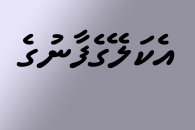އެކަލޭގެފާނުގެ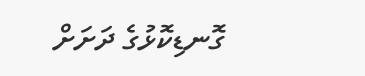ގޮނޑިކޮޅުގެ ދަށަށް